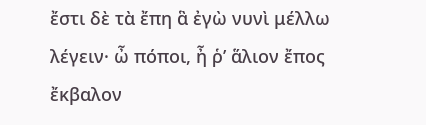ἔστι δὲ τὰ ἔπη ἃ ἐγὼ νυνὶ μέλλω λέγειν· ὦ πόποι, ἦ ῥʼ ἅλιον ἔπος ἔκβαλον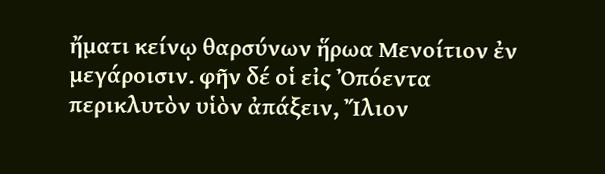ἤματι κείνῳ θαρσύνων ἥρωα Μενοίτιον ἐν μεγάροισιν. φῆν δέ οἱ εἰς Ὀπόεντα περικλυτὸν υἱὸν ἀπάξειν, Ἴλιον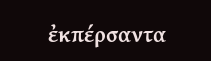ἐκπέρσαντα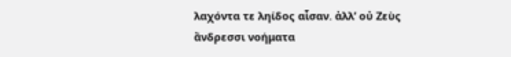λαχόντα τε ληίδος αἶσαν. ἀλλʼ οὐ Ζεὺς ἄνδρεσσι νοήματα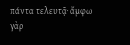πάντα τελευτᾷ· ἄμφω γὰρ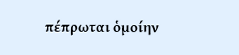πέπρωται ὁμοίην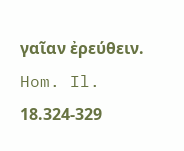γαῖαν ἐρεύθειν. Hom. Il. 18.324-329